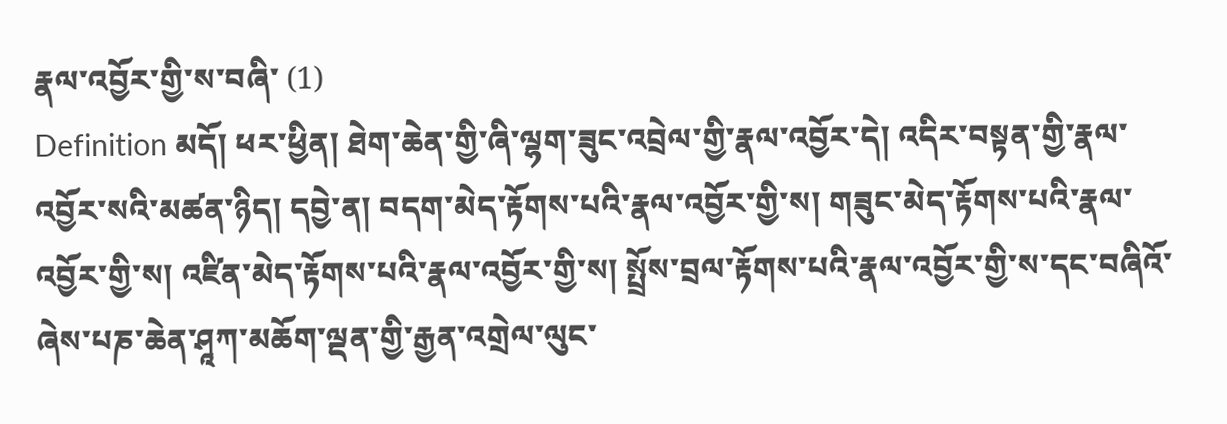རྣལ་འབྱོར་གྱི་ས་བཞི་ (1)
Definition མདོ། ཕར་ཕྱིན། ཐེག་ཆེན་གྱི་ཞི་ལྷག་ཟུང་འབྲེལ་གྱི་རྣལ་འབྱོར་དེ། འདིར་བསྟན་གྱི་རྣལ་འབྱོར་སའི་མཚན་ཉིད། དབྱེ་ན། བདག་མེད་རྟོགས་པའི་རྣལ་འབྱོར་གྱི་ས། གཟུང་མེད་རྟོགས་པའི་རྣལ་འབྱོར་གྱི་ས། འཛིན་མེད་རྟོགས་པའི་རྣལ་འབྱོར་གྱི་ས། སྤྲོས་བྲལ་རྟོགས་པའི་རྣལ་འབྱོར་གྱི་ས་དང་བཞིའོ་ཞེས་པཎ་ཆེན་ཤཱཀ་མཆོག་ལྡན་གྱི་རྒྱན་འགྲེལ་ལུང་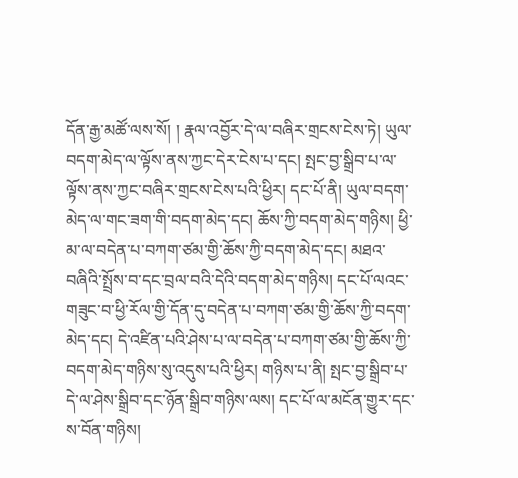དོན་རྒྱ་མཚོ་ལས་སོ། ། རྣལ་འབྱོར་དེ་ལ་བཞིར་གྲངས་ངེས་ཏེ། ཡུལ་བདག་མེད་ལ་ལྟོས་ནས་ཀྱང་དེར་ངེས་པ་དང། སྤང་བྱ་སྒྲིབ་པ་ལ་ལྟོས་ནས་ཀྱང་བཞིར་གྲངས་ངེས་པའི་ཕྱིར། དང་པོ་ནི། ཡུལ་བདག་མེད་ལ་གང་ཟག་གི་བདག་མེད་དང། ཆོས་ཀྱི་བདག་མེད་གཉིས། ཕྱི་མ་ལ་བདེན་པ་བཀག་ཙམ་གྱི་ཆོས་ཀྱི་བདག་མེད་དང། མཐའ་བཞིའི་སྤྲོས་བ་དང་བྲལ་བའི་དེའི་བདག་མེད་གཉིས། དང་པོ་ལའང་གཟུང་བ་ཕྱི་རོལ་གྱི་དོན་དུ་བདེན་པ་བཀག་ཙམ་གྱི་ཆོས་ཀྱི་བདག་མེད་དང། དེ་འཛིན་པའི་ཤེས་པ་ལ་བདེན་པ་བཀག་ཙམ་གྱི་ཆོས་ཀྱི་བདག་མེད་གཉིས་སུ་འདུས་པའི་ཕྱིར། གཉིས་པ་ནི། སྤང་བྱ་སྒྲིབ་པ་དེ་ལ་ཤེས་སྒྲིབ་དང་ཉོན་སྒྲིབ་གཉིས་ལས། དང་པོ་ལ་མངོན་གྱུར་དང་ས་བོན་གཉིས།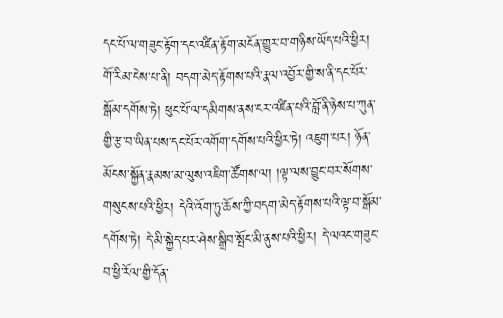དང་པོ་ལ་གཟུང་རྟོག་དང་འཛིན་རྟོག་མངོན་གྱུར་བ་གཉིས་ཡོད་པའི་ཕྱིར། གོ་རིམ་ངེས་པ་ནི། བདག་མེད་རྟོགས་པའི་རྣལ་འབྱོར་གྱི་ས་ནི་དང་པོར་སྒོམ་དགོས་ཏེ། ཕུང་པོ་ལ་དམིགས་ནས་ངར་འཛིན་པའི་བློ་ནི་ཉེས་པ་ཀུན་གྱི་རྩ་བ་ཡིན་པས་དང་པོར་འགོག་དགོས་པའི་ཕྱིར་ཏེ། འཇུག་པར། ཉོན་མོངས་སྐྱོན་རྣམས་མ་ལུས་འཇིག་ཚོགས་ལ། །ལྟ་ལས་བྱུང་བར་སོགས་གསུངས་པའི་ཕྱིར། དེའི་འོག་ཏུ་ཆོས་ཀྱི་བདག་མེད་རྟོགས་པའི་ལྟ་བ་སྒོམ་དགོས་ཏེ། དེ་མི་སྐྱེད་པར་ཤེས་སྒྲིབ་སྤོང་མི་ནུས་པའི་ཕྱིར། དེ་ལའང་གཟུང་བ་ཕྱི་རོལ་གྱི་དོན་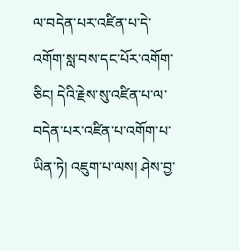ལ་བདེན་པར་འཛིན་པ་དེ་འགོག་སླ་བས་དང་པོར་འགོག་ཅིང། དེའི་རྗེས་སུ་འཛིན་པ་ལ་བདེན་པར་འཛིན་པ་འགོག་པ་ཡིན་ཏེ། འཇུག་པ་ལས། ཤེས་བྱ་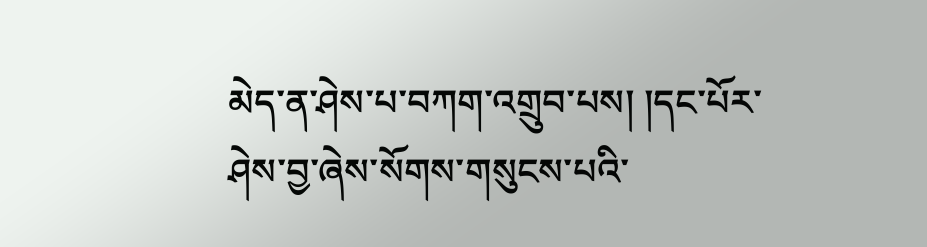མེད་ན་ཤེས་པ་བཀག་འགྲུབ་པས། །དང་པོར་ཤེས་བྱ་ཞེས་སོགས་གསུངས་པའི་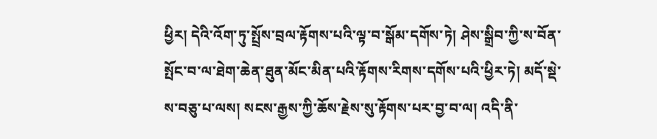ཕྱིར། དེའི་འོག་ཏུ་སྤྲོས་བྲལ་རྟོགས་པའི་ལྟ་བ་སྒོམ་དགོས་ཏེ། ཤེས་སྒྲིབ་ཀྱི་ས་བོན་སྤོང་བ་ལ་ཐེག་ཆེན་ཐུན་མོང་མིན་པའི་རྟོགས་རིགས་དགོས་པའི་ཕྱིར་ཏེ། མདོ་སྡེ་ས་བཅུ་པ་ལས། སངས་རྒྱས་ཀྱི་ཆོས་རྗེས་སུ་རྟོགས་པར་བྱ་བ་ལ། འདི་ནི་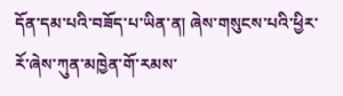དོན་དམ་པའི་བཟོད་པ་ཡིན་ན། ཞེས་གསུངས་པའི་ཕྱིར་རོ་ཞེས་ཀུན་མཁྱེན་གོ་རམས་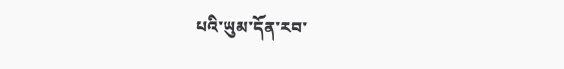པའི་ཡུམ་དོན་རབ་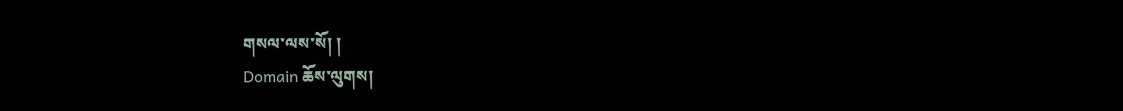གསལ་ལས་སོ། །
Domain ཆོས་ལུགས།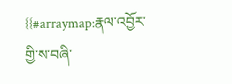{{#arraymap:རྣལ་འབྱོར་གྱི་ས་བཞི་